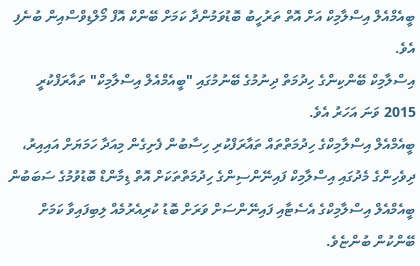ބީއެމްއެލް އިސްލާމިކް އަށް އޮތް ތަރުހީބު ބޮޑުވަމުންދާ ކަމަށް ބޭންކް އޮފް މޯލްޑިވްސްއިން ބުނެފި އެވެ.
އިސްލާމިކް ބޭންކިންގެ ހިދުމަތް ދިނުމުގެ ބޭނުމުގައި "ބީއެމްއެލް އިސްލާމިކް" ތައާރަފްކުރީ 2015 ވަނަ އަހަރު އެވެ.
ބީއެމްއެލް އިސްލާމިކްގެ ހިދުމަތްތައް ތައާރަފްކުރި ހިސާބުން ފެށިގެން މިއަދާ ހަމަޔަށް އައިއިރު، ދިވެހިންގެ މެދުގައި އިސްލާމިކް ފައިނޭންސިންގެ ހިދުމަތްތަކަށް އޮތް ޑިމާންޑް ބޮޑުވުމުގެ ސަބަބުން ބީއެމްއެލް އިސްލާމިކްގެ އެސެޓާއި ފައިނޭންސަށް ވަރަށް ބޮޑު ކުރިއެރުމެއް ލިބިފައިވާ ކަމަށް ބޭންކުން ބުންޏެވެ.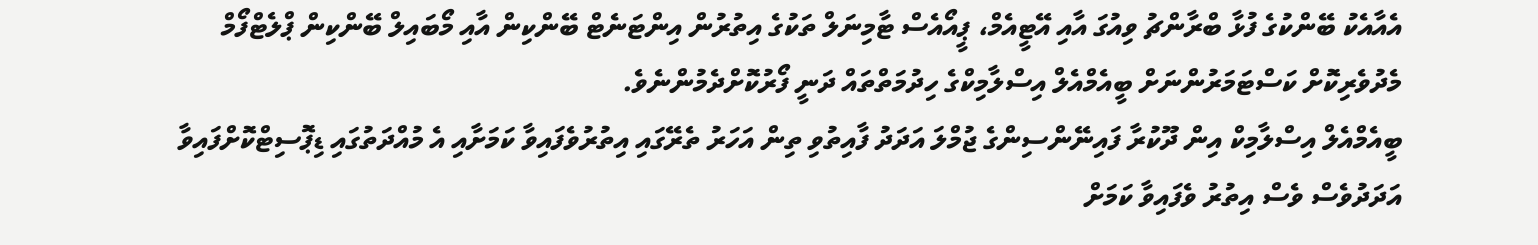އެއާއެކު ބޭންކުގެ ފުޅާ ބްރާންޗު ވިއުގަ އާއި އޭޓީއެމް، ޕީއޯއެސް ޓާމިނަލް ތަކުގެ އިތުރުން އިންޓަނެޓް ބޭންކިން އާއި މޯބައިލް ބޭންކިން ޕްލެޓްފޯމް މެދުވެރިކޮށް ކަސްޓަމަރުންނަށް ބީއެމްއެލް އިސްލާމިކްގެ ހިދުމަތްތައް ދަނީ ފޯރުކޮށްދެމުންނެވެ.
ބީއެމްއެލް އިސްލާމިކް އިން ދޫކުރާ ފައިނޭންސިންގެ ޖުމްލަ އަދަދު ފާއިތުވި ތިން އަހަރު ތެރޭގައި އިތުރުވެފައިވާ ކަމަށާއި އެ މުއްދަތުގައި ޑިޕޮސިޓްކޮށްފައިވާ އަދަދުވެސް ވެސް އިތުރު ވެފައިވާ ކަމަށް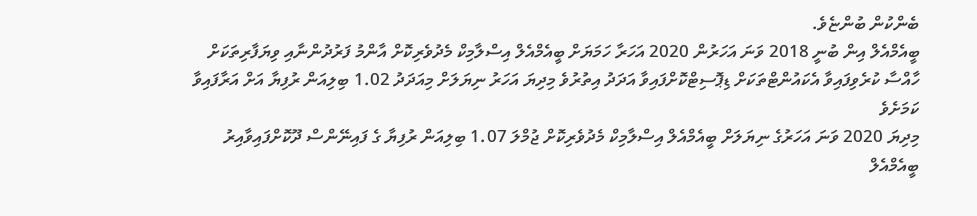ބެންކުން ބުންޏެވެ.
ބީއެމްއެލް އިން ބުނީ 2018 ވަނަ އަހަރުން 2020 އަހަރާ ހަމަޔަށް ބީއެމްއެލް އިސްލާމިކް މެދުވެރިކޮށް އާންމު ފަރުދުންނާއި ވިޔަފާރިތަކަށް ހާއްސާ ކުރެވިފައިވާ އެކައުންޓްތަކަށް ޑިޕޮސިޓްކޮށްފައިވާ އަދަދު އިތުރުވެ މިދިޔަ އަހަރު ނިޔަލަށް މިއަދަދު 1.02 ބިލިއަން ރުފިޔާ އަށް އަރާފައިވާ ކަމަށެވެ
މިދިޔަ 2020 ވަނަ އަހަރުގެ ނިޔަލަށް ބީއެމްއެލް އިސްލާމިކް މެދުވެރިކޮށް ޖުމްލަ 1.07 ބިލިއަން ރުފިޔާ ގެ ފައިނޭންސް ދޫކޮށްފައިވާއިރު ބީއެމްއެލް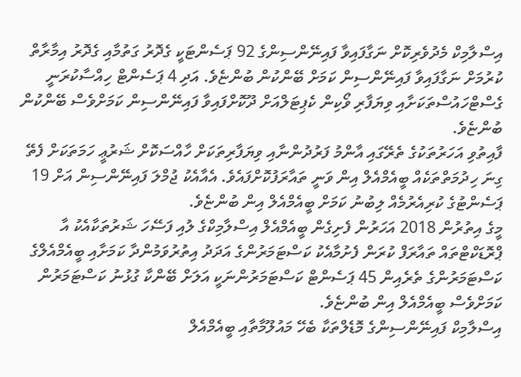އިސްލާމިކް މެދުވެރިކޮށް ނަގާފައިވާ ފައިނޭންސިންގެ 92 ޕަސެންޓަކީ ގެދޮރު ގަތުމާއި ގެދޮރު އިމާރާތް ކުރުމަށް ނަގާފައިވާ ފައިނޭންސިން ކަމަށް ބޭންކުން ބުންޏެވެ. އަދި 4 ޕަސެންޓް ހިއްސާކުރަނީ ގެސްޓްހައުސްތަކަށާއި ވިޔަފާރި ވޯކިން ކެޕިޓަލްއަށް ދޫކޮށްފައިވާ ފައިނޭންސިން ކަމަށްވެސް ބޭންކުން ބުންޏެވެ.
ފާއިތުވި އަހަރުތަކުގެ ތެރޭގައި އާންމު ފަރުދުންނާއި ވިޔަފާރިތަކަށް ހާއްސަކޮށް ޝަރުޢީ ހަމަތަކަށް ފެތޭ ގިނަ ހިދުމަތްތަކެއް ބީއެމްއެލް އިން ވަނީ ތައާރަފުކޮށްފައެވެ. އެއާއެކު ޖުމްލަ ފައިނޭންސިން އަށް 19 ޕަސެންޓުގެ ކުރިއެރުމެއް ލިބުނު ކަމަށް ބީއެމްއެލް އިން ބުންޏެވެ.
މީގެ އިތުރުން 2018 އަހަރުން ފެށިގެން ބީއެމްއެލް އިސްލާމިކްގެ ލުއި ފަސޭހަ ޝަރުތަކާއެކު އާ ޕްރޮޑަކްޓްތައް ތައާރަފް ކުރަން ފެށުމާއެކު ކަސްޓަމަރުންގެ އަދަދު އިތުރުވަމުންދާ ކަމަށާއި ބީއެމްއެލްގެ ކަސްޓަމަރުންގެ ތެރެއިން 45 ޕަސެންޓް ކަސްޓަމަރުންނަކީ އަލަށް ބޭންކާ ގުޅުނު ކަސްޓަމަރުން ކަމަށްވެސް ބީއެމްއެލް އިން ބުންޏެވެ.
އިސްލާމިކް ފައިނޭންސިންގެ މޮޑެލްތަކާ ބެހޭ މައުލޫމާތާއި ބީއެމްއެލް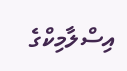އިސްލާމިކްގެ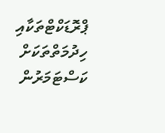ޕްރޮޑަކްޓްތަކާއި ހިދުމަތްތަކަށް ކަސްޓަމަރުން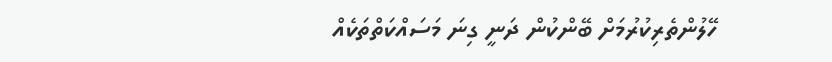ހޭލުންތެރިކުރުމަށް ބޭންކުން ދަނީ ގިނަ މަސައްކަތްތަކެއް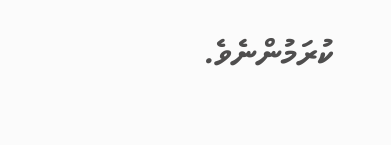ކުރަމުންނެވެ.